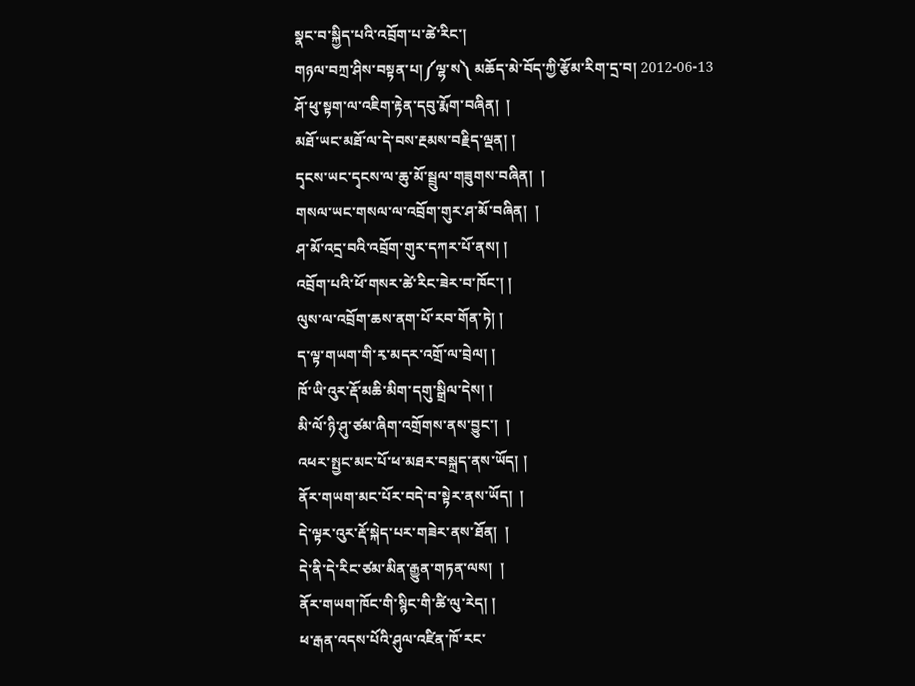སྣང་བ་སྐྱིད་པའི་འབྲོག་པ་ཚེ་རིང་།
གཉལ་བཀྲ་ཤིས་བསྟན་པ།༼ལྷ་ས༽ མཆོད་མེ་བོད་ཀྱི་རྩོམ་རིག་དྲ་བ། 2012-06-13
ཤོ་ཕུ་སྟག་ལ་འཇིག་རྟེན་དབུ་རྨོག་བཞིན།  །
མཐོ་ཡང་མཐོ་ལ་དེ་བས་རྔམས་བརྗིད་ལྡན། །
དྭངས་ཡང་དྭངས་ལ་ཆུ་མོ་སྦྲུལ་གཟུགས་བཞིན།  །
གསལ་ཡང་གསལ་ལ་འབྲོག་གུར་ཤ་མོ་བཞིན།  །
ཤ་མོ་འདྲ་བའི་འབྲོག་གུར་དཀར་པོ་ནས། །
འབྲོག་པའི་ཕོ་གསར་ཚེ་རིང་ཟེར་བ་ཁོང་། །
ལུས་ལ་འབྲོག་ཆས་ནག་པོ་རབ་གོན་ཏེ། །
ད་ལྟ་གཡག་གི་རྭ་མདར་འགྲོ་ལ་བྲེལ། །
ཁོ་ཡི་འུར་རྡོ་མཆི་མིག་དགུ་སྒྲིལ་དེས། །
མི་ལོ་ཉི་ཤུ་ཙམ་ཞིག་འགྲོགས་ནས་བྱུང་།  །
འཕར་སྤྱང་མང་པོ་ཕ་མཐར་བསྐྲད་ནས་ཡོད། །
ནོར་གཡག་མང་པོར་བདེ་བ་སྟེར་ནས་ཡོད།  །
དེ་ལྟར་འུར་རྡོ་སྐེད་པར་གཟེར་ནས་ཐོན།  །
དེ་ནི་དེ་རིང་ཙམ་མིན་རྒྱུན་གཏན་ལས།  །
ནོར་གཡག་ཁོང་གི་སྙིང་གི་ཚི་ལུ་རེད། །
ཕ་རྒན་འདས་པོའི་ཤུལ་འཛིན་ཁོ་རང་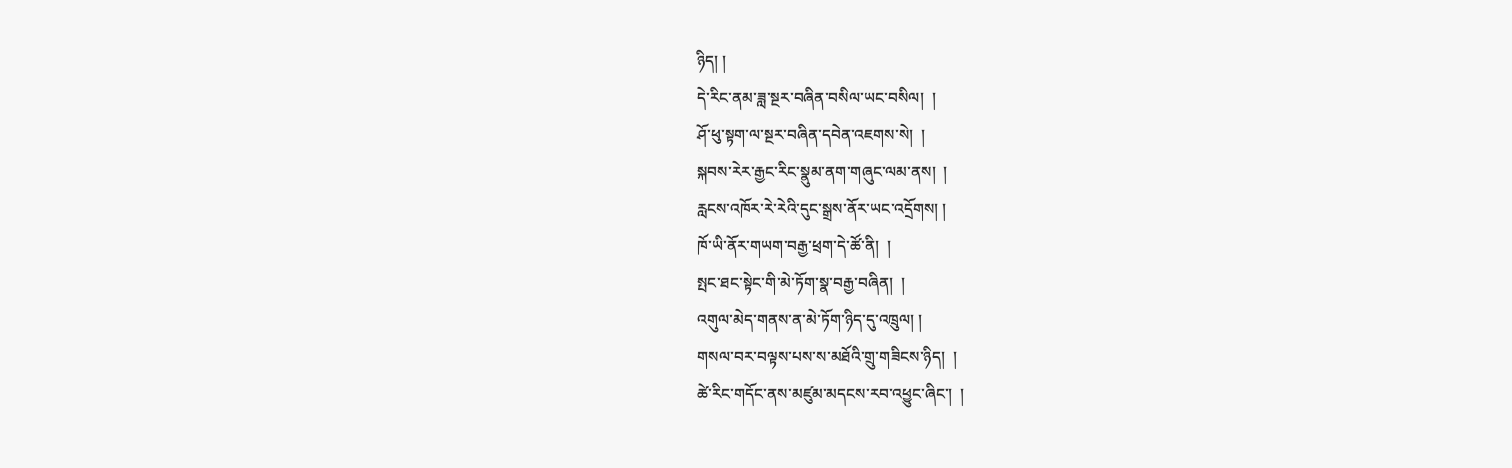ཉིད། །
དེ་རིང་ནམ་ཟླ་སྔར་བཞིན་བསིལ་ཡང་བསིལ།  །
ཤོ་ཕུ་སྟག་ལ་སྔར་བཞིན་དབེན་འཇགས་སེ།  །
སྐབས་རེར་རྒྱང་རིང་སྣུམ་ནག་གཞུང་ལམ་ནས།  །
རླངས་འཁོར་རེ་རེའི་དུང་སྒྲས་ནོར་ཡང་འདྲོགས། །
ཁོ་ཡི་ནོར་གཡག་བརྒྱ་ཕྲག་དེ་ཚོ་ནི།  །
སྤང་ཐང་སྟེང་གི་མེ་ཏོག་སྣ་བརྒྱ་བཞིན།  །
འགུལ་མེད་གནས་ན་མེ་ཏོག་ཉིད་དུ་འཁྲུལ། །
གསལ་བར་བལྟས་པས་ས་མཐོའི་གྲུ་གཟིངས་ཉིད།  །
ཚེ་རིང་གདོང་ནས་མཛུམ་མདངས་རབ་འཕྱུང་ཞིང་།  །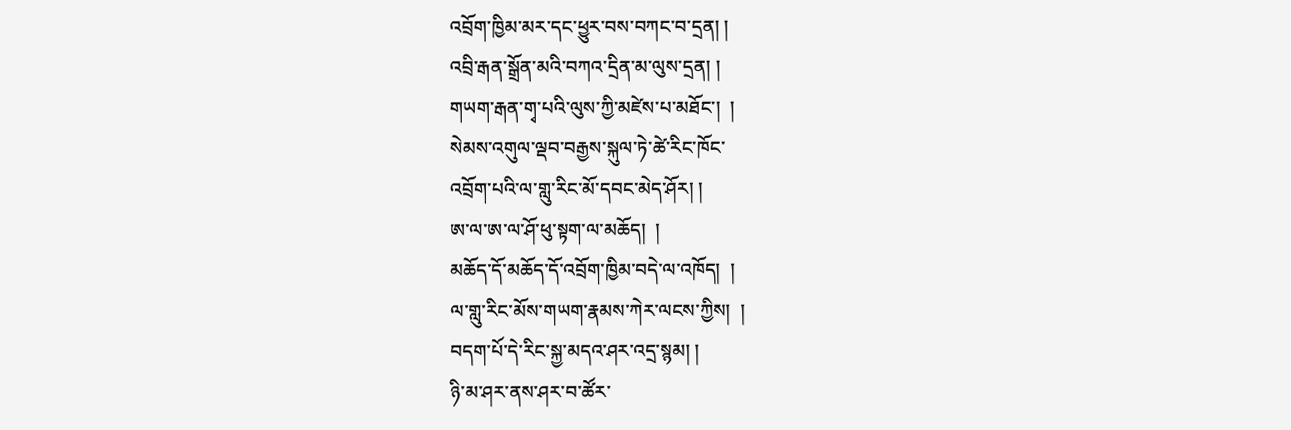འབྲོག་ཁྱིམ་མར་དང་ཕྱུར་བས་བཀང་བ་དྲན། །
འབྲི་རྒན་སྒྲོན་མའི་བཀའ་དྲིན་མ་ལུས་དྲན། །
གཡག་རྒན་གྭ་པའི་ལུས་ཀྱི་མཛེས་པ་མཐོང་།  །
སེམས་འགུལ་ལྡབ་བརྒྱས་སྐུལ་ཏེ་ཚེ་རིང་ཁོང་
འབྲོག་པའི་ལ་གླུ་རིང་མོ་དབང་མེད་ཤོར། །
ཨ་ལ་ཨ་ལ་ཤོ་ཕུ་སྟག་ལ་མཆོད།  །
མཆོད་དོ་མཆོད་དོ་འབྲོག་ཁྱིམ་བདེ་ལ་འཁོད།  །
ལ་གླུ་རིང་མོས་གཡག་རྣམས་ཀེར་ལངས་ཀྱིས།  །
བདག་པོ་དེ་རིང་སྐྱ་མདའ་ཤར་འདྲ་སྙམ། །
ཉི་མ་ཤར་ནས་ཤར་བ་ཚོར་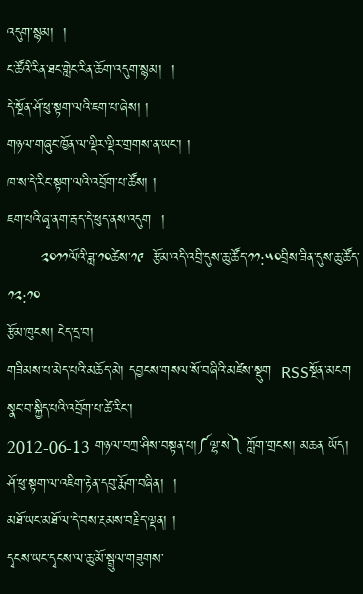འདུག་སྙམ།  །
ང་ཚོའི་རིན་ཐང་གླེང་རིན་ཆོག་འདུག་སྙམ།  །
དེ་སྔོན་ཤོ་ཕུ་སྟག་ལའི་ཇག་པ་ཞེས། །
གཉལ་གཞུང་ཁྱོན་ལ་ལྡིར་ལྡིར་གྲགས་ན་ཡང་། །
ཁ་ས་དེ་རིང་སྟག་ལའི་འབྲོག་པ་ཚོས། །
ཇག་པའི་ཞྭ་ནག་རྦད་དེ་ཕུད་ནས་འདུག  །
       ༢༠༡༡ལོའི་ཟླ་༡༠ཚེས་༡༩  རྩོམ་འདི་འབྲི་དུས་ཆུ་ཚོད་༡༡:༥༠བྲིས་ཟིན་དུས་ཆུ་ཚོད་༡༢:༡༠
རྩོམ་ཁུངས། ངེད་དྲ་བ།
གཟིམས་པ་མེད་པའི་མཆོད་མེ། དབྱངས་གསལ་སོ་བཞིའི་མཛེས་སྡུག  RSSསྔོན་མངག
སྣང་བ་སྐྱིད་པའི་འབྲོག་པ་ཚེ་རིང་།
2012-06-13 གཉལ་བཀྲ་ཤིས་བསྟན་པ།༼ལྷ་ས༽ ཀློག་གྲངས། མཆན ཡོད།
ཤོ་ཕུ་སྟག་ལ་འཇིག་རྟེན་དབུ་རྨོག་བཞིན།  །
མཐོ་ཡང་མཐོ་ལ་དེ་བས་རྔམས་བརྗིད་ལྡན། །
དྭངས་ཡང་དྭངས་ལ་ཆུ་མོ་སྦྲུལ་གཟུགས་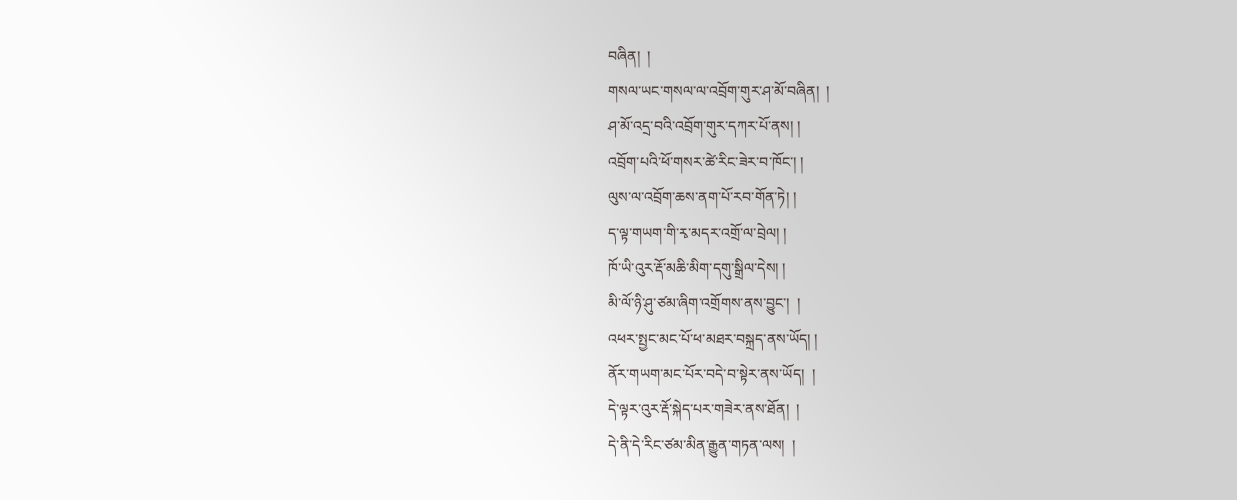བཞིན།  །
གསལ་ཡང་གསལ་ལ་འབྲོག་གུར་ཤ་མོ་བཞིན།  །
ཤ་མོ་འདྲ་བའི་འབྲོག་གུར་དཀར་པོ་ནས། །
འབྲོག་པའི་ཕོ་གསར་ཚེ་རིང་ཟེར་བ་ཁོང་། །
ལུས་ལ་འབྲོག་ཆས་ནག་པོ་རབ་གོན་ཏེ། །
ད་ལྟ་གཡག་གི་རྭ་མདར་འགྲོ་ལ་བྲེལ། །
ཁོ་ཡི་འུར་རྡོ་མཆི་མིག་དགུ་སྒྲིལ་དེས། །
མི་ལོ་ཉི་ཤུ་ཙམ་ཞིག་འགྲོགས་ནས་བྱུང་།  །
འཕར་སྤྱང་མང་པོ་ཕ་མཐར་བསྐྲད་ནས་ཡོད། །
ནོར་གཡག་མང་པོར་བདེ་བ་སྟེར་ནས་ཡོད།  །
དེ་ལྟར་འུར་རྡོ་སྐེད་པར་གཟེར་ནས་ཐོན།  །
དེ་ནི་དེ་རིང་ཙམ་མིན་རྒྱུན་གཏན་ལས།  །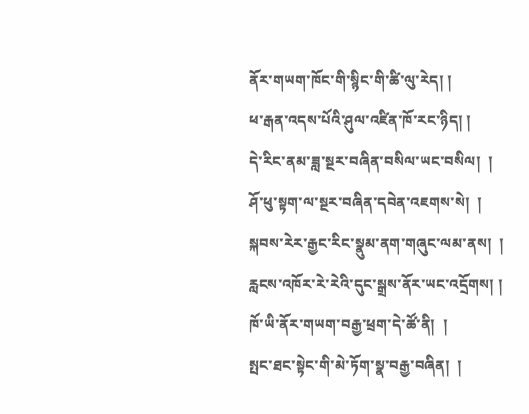ནོར་གཡག་ཁོང་གི་སྙིང་གི་ཚི་ལུ་རེད། །
ཕ་རྒན་འདས་པོའི་ཤུལ་འཛིན་ཁོ་རང་ཉིད། །
དེ་རིང་ནམ་ཟླ་སྔར་བཞིན་བསིལ་ཡང་བསིལ།  །
ཤོ་ཕུ་སྟག་ལ་སྔར་བཞིན་དབེན་འཇགས་སེ།  །
སྐབས་རེར་རྒྱང་རིང་སྣུམ་ནག་གཞུང་ལམ་ནས།  །
རླངས་འཁོར་རེ་རེའི་དུང་སྒྲས་ནོར་ཡང་འདྲོགས། །
ཁོ་ཡི་ནོར་གཡག་བརྒྱ་ཕྲག་དེ་ཚོ་ནི།  །
སྤང་ཐང་སྟེང་གི་མེ་ཏོག་སྣ་བརྒྱ་བཞིན།  །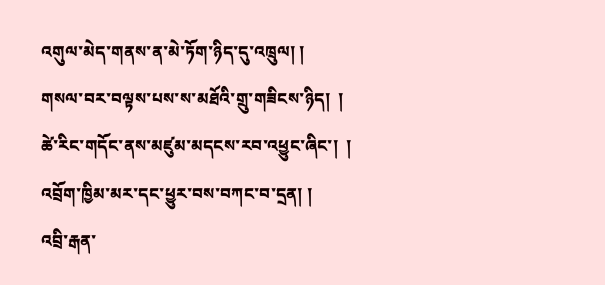འགུལ་མེད་གནས་ན་མེ་ཏོག་ཉིད་དུ་འཁྲུལ། །
གསལ་བར་བལྟས་པས་ས་མཐོའི་གྲུ་གཟིངས་ཉིད།  །
ཚེ་རིང་གདོང་ནས་མཛུམ་མདངས་རབ་འཕྱུང་ཞིང་།  །
འབྲོག་ཁྱིམ་མར་དང་ཕྱུར་བས་བཀང་བ་དྲན། །
འབྲི་རྒན་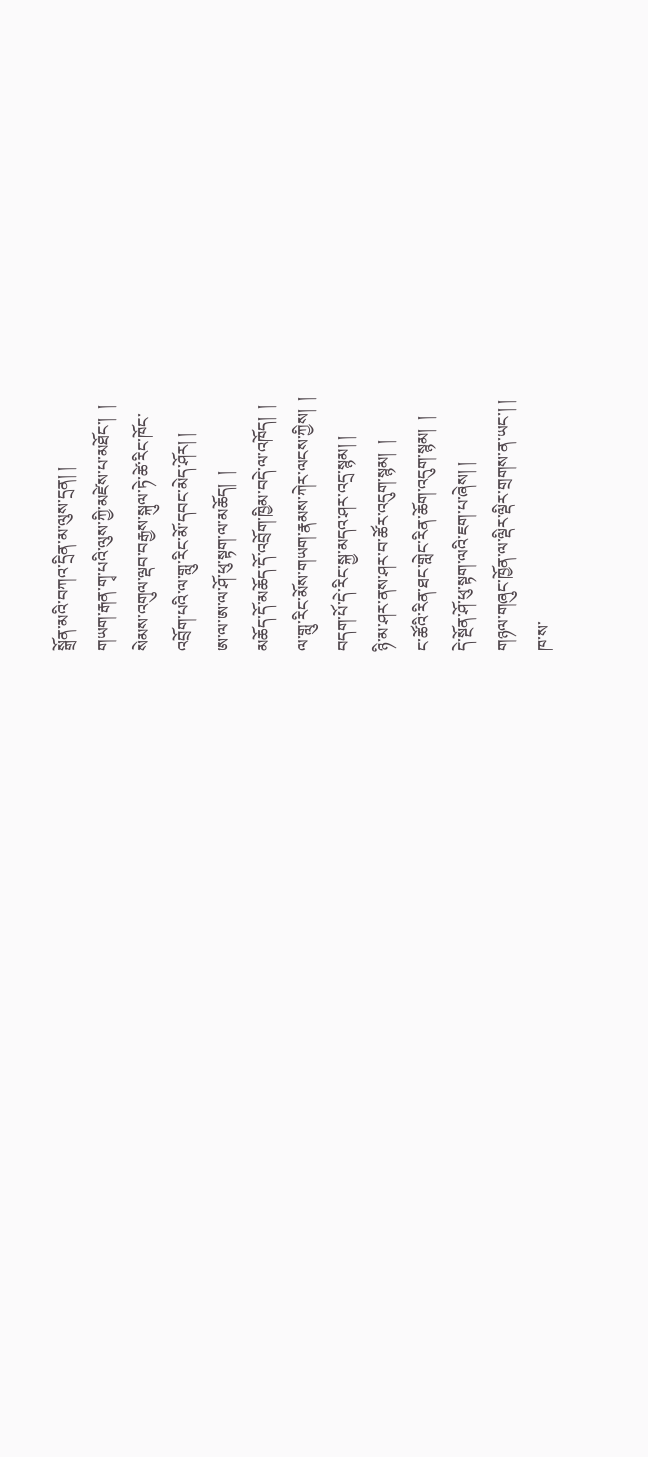སྒྲོན་མའི་བཀའ་དྲིན་མ་ལུས་དྲན། །
གཡག་རྒན་གྭ་པའི་ལུས་ཀྱི་མཛེས་པ་མཐོང་།  །
སེམས་འགུལ་ལྡབ་བརྒྱས་སྐུལ་ཏེ་ཚེ་རིང་ཁོང་
འབྲོག་པའི་ལ་གླུ་རིང་མོ་དབང་མེད་ཤོར། །
ཨ་ལ་ཨ་ལ་ཤོ་ཕུ་སྟག་ལ་མཆོད།  །
མཆོད་དོ་མཆོད་དོ་འབྲོག་ཁྱིམ་བདེ་ལ་འཁོད།  །
ལ་གླུ་རིང་མོས་གཡག་རྣམས་ཀེར་ལངས་ཀྱིས།  །
བདག་པོ་དེ་རིང་སྐྱ་མདའ་ཤར་འདྲ་སྙམ། །
ཉི་མ་ཤར་ནས་ཤར་བ་ཚོར་འདུག་སྙམ།  །
ང་ཚོའི་རིན་ཐང་གླེང་རིན་ཆོག་འདུག་སྙམ།  །
དེ་སྔོན་ཤོ་ཕུ་སྟག་ལའི་ཇག་པ་ཞེས། །
གཉལ་གཞུང་ཁྱོན་ལ་ལྡིར་ལྡིར་གྲགས་ན་ཡང་། །
ཁ་ས་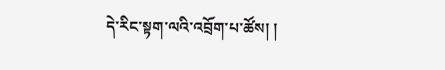དེ་རིང་སྟག་ལའི་འབྲོག་པ་ཚོས། །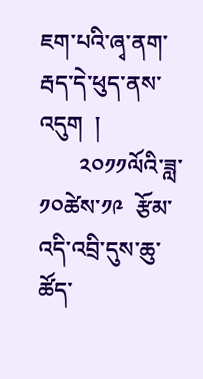ཇག་པའི་ཞྭ་ནག་རྦད་དེ་ཕུད་ནས་འདུག  །
       ༢༠༡༡ལོའི་ཟླ་༡༠ཚེས་༡༩  རྩོམ་འདི་འབྲི་དུས་ཆུ་ཚོད་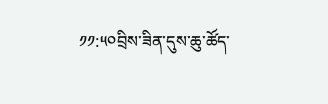༡༡:༥༠བྲིས་ཟིན་དུས་ཆུ་ཚོད་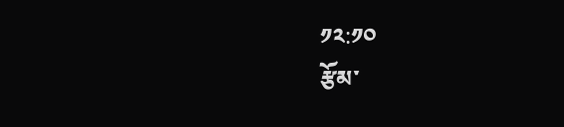༡༢:༡༠
རྩོམ་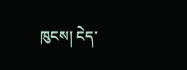ཁུངས། ངེད་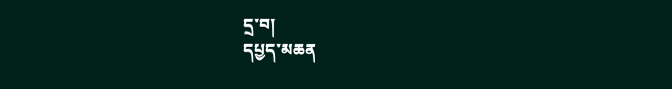དྲ་བ།
དཔྱད་མཆན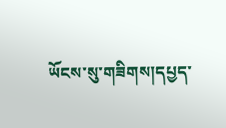ཡོངས་སུ་གཟིགས།དཔྱད་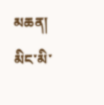མཆན།
མིང་མི་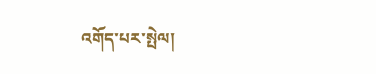འགོད་པར་སྤེལ།